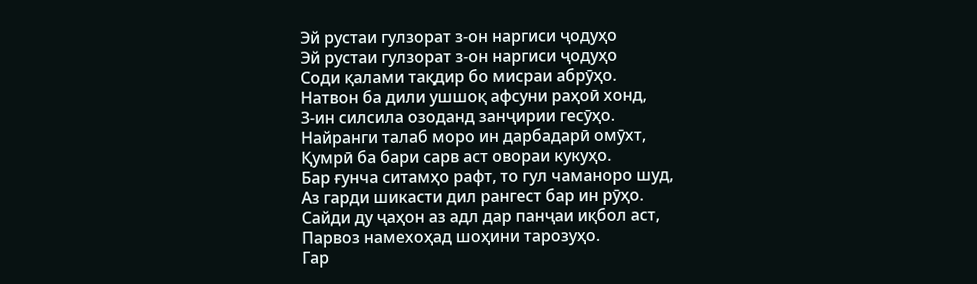Эй рустаи гулзорат з-он наргиси ҷодуҳо
Эй рустаи гулзорат з-он наргиси ҷодуҳо
Соди қалами тақдир бо мисраи абрӯҳо.
Натвон ба дили ушшоқ афсуни раҳоӣ хонд,
З-ин силсила озоданд занҷирии гесӯҳо.
Найранги талаб моро ин дарбадарӣ омӯхт,
Қумрӣ ба бари сарв аст овораи кукуҳо.
Бар ғунча ситамҳо рафт, то гул чаманоро шуд,
Аз гарди шикасти дил рангест бар ин рӯҳо.
Сайди ду ҷаҳон аз адл дар панҷаи иқбол аст,
Парвоз намехоҳад шоҳини тарозуҳо.
Гар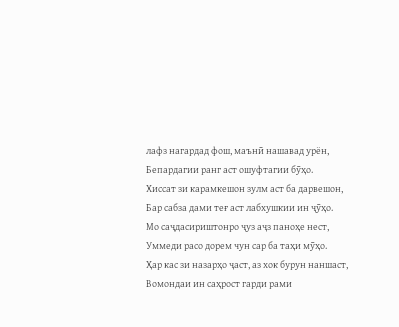лафз нагардад фош, маънӣ нашавад урён,
Бепардагии ранг аст ошуфтагии бӯҳо.
Хиссат зи карамкешон зулм аст ба дарвешон,
Бар сабза дами теғ аст лабхушкии ин ҷӯҳо.
Мо саҷдасириштонро ҷуз аҷз паноҳе нест,
Уммеди расо дорем чун сар ба таҳи мӯҳо.
Ҳар кас зи назарҳо ҷаст, аз хок бурун наншаст,
Вомондаи ин саҳрост гарди рами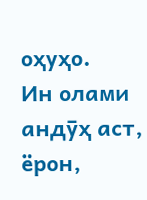оҳуҳо.
Ин олами андӯҳ аст, ёрон,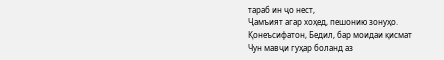тараб ин ҷо нест,
Ҷамъият агар хоҳед, пешонию зонуҳо.
Қонеъсифатон, Бедил, бар моидаи қисмат
Чун мавҷи гуҳар боланд аз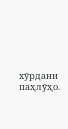хӯрдани паҳлӯҳо.